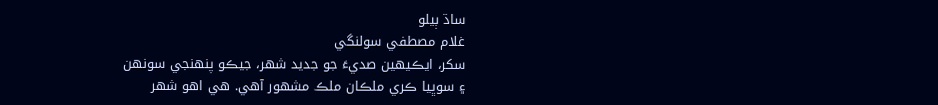ساڌ ٻيلو
غلام مصطفي سولنگي
سکر، ايڪيهين صديءَ جو جديد شهر، جيڪو پنهنجي سونهن
۽ سوڀيا ڪري ملڪان ملڪ مشهور آهي. هي اهو شهر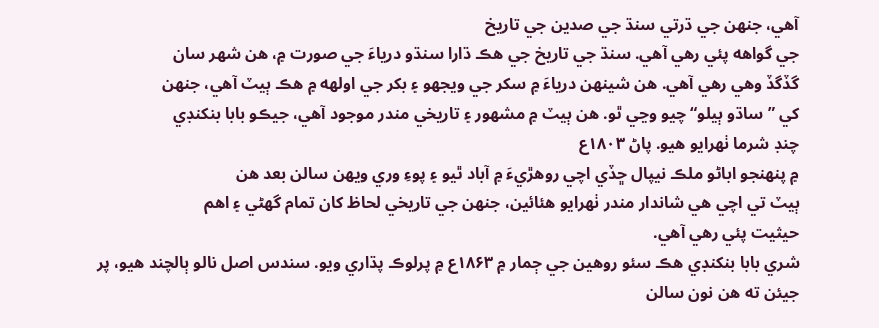آهي، جنهن جي ڌرتي سنڌ جي صدين جي تاريخ
جي گواهه پئي رهي آهي. سنڌ جي تاريخ جي هڪ ڌارا سنڌو درياءَ جي صورت ۾، هن شهر سان
گڏگڏ وهي رهي آهي. هن شينهن درياءَ ۾ سکر جي ويجهو ۽ بکر جي اولهه ۾ هڪ ٻيٽ آهي، جنهن
کي ”ساڌو ٻيلو“ چيو وڃي ٿو. هن ٻيٽ ۾ مشهور ۽ تاريخي مندر موجود آهي، جيڪو بابا بنکنڊي
چنڊ شرما ٺهرايو هيو. پاڻ ۱۸۰۳ع
۾ پنهنجو اباڻو ملڪ نيپال ڇڏي اچي روهڙيءَ ۾ آباد ٿيو ۽ پوءِ وري ويهن سالن بعد هن
ٻيٽ تي اچي هي شاندار مندر ٺهرايو هئائين، جنهن جي تاريخي لحاظ کان تمام گهڻي ۽ اهم
حيثيت پئي رهي آهي.
شري بابا بنکنڊي هڪ سئو روهين جي ڄمار ۾ ۱۸۶۳ع ۾ پرلوڪ پڌاري ويو. سندس اصل نالو ٻالچند هيو، پر
جيئن ته هن نون سالن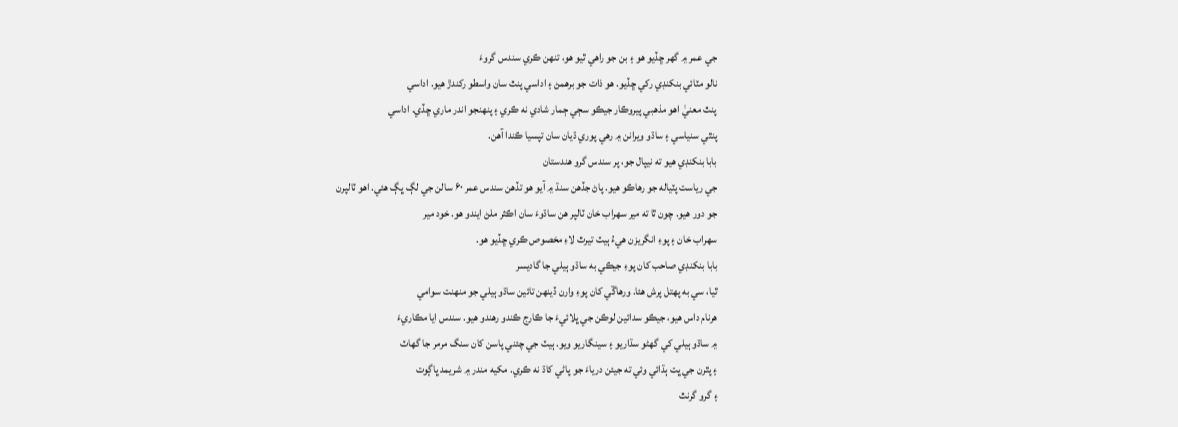جي عمر ۾ گهر ڇڏيو هو ۽ بن جو راهي ٿيو هو، تنهن ڪري سندس گروءَ
نالو مٽائي بنکنڊي رکي ڇڏيو. هو ذات جو برهمڻ ۽ اداسي پنٿ سان واسطو رکندڙ هيو. اداسي
پنٿ معنيٰ اهو مذهبي پيروڪار جيڪو سڄي ڄمار شادي نه ڪري ۽ پنهنجو اندر ماري ڇڏي. اداسي
پنٿي سنياسي ۽ ساڌو ويرانن ۾ رهي پوري ڌيان سان تپسيا ڪندا آهن.
بابا بنکنڊي هيو ته نيپال جو، پر سندس گرو هندستان
جي رياست پٽياله جو رهاڪو هيو. پاڻ جڏهن سنڌ ۾ آيو هو تڏهن سندس عمر ۶۰ سالن جي لڳ ڀڳ هئي. اهو ٽالپرن
جو دور هيو. چون ٿا ته مير سهراب خان ٽالپر هن ساڌوءَ سان اڪثر ملڻ ايندو هو. خود مير
سهراب خان ۽ پوءِ انگريزن هيءُ ٻيٽ تيرٿ لاءِ مخصوص ڪري ڇڏيو هو.
بابا بنکنڊي صاحب کان پوءِ جيڪي به ساڌو ٻيلي جا گاديسر
ٿيا، سي به پهتل پرش هئا. ورهاڱي کان پوءِ وارن ڏينهن تائين ساڌو ٻيلي جو منهنت سوامي
هرنام داس هيو، جيڪو سدائين لوڪن جي ڀلائيءَ جا ڪارج ڪندو رهندو هيو. سندس ايا مڪاريءَ
۾ ساڌو ٻيلي کي گهڻو سڌاريو ۽ سينگاريو ويو. ٻيٽ جي چئني پاسن کان سنگ مرمر جا گهاٽ
۽ پٿرن جي ڀت ٻڌائي وئي ته جيئن درياءَ جو پاڻي کاڌ نه ڪري. مکيه مندر ۾ شريمد ڀاڳوت
۽ گرو گرنٿ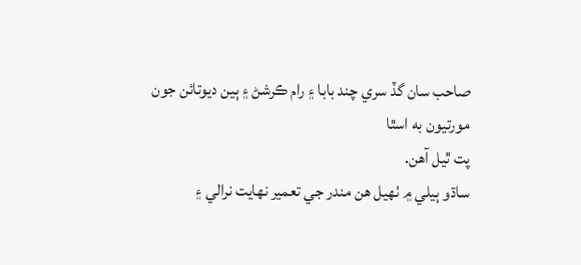صاحب سان گڏ سري چند بابا ۽ رام ڪرشڻ ۽ ٻين ديوتائن جون مورتيون به اسٿا
پت ٿيل آهن.
ساڌو ٻيلي ۾ ٺهيل هن مندر جي تعمير نهايت نرالي ۽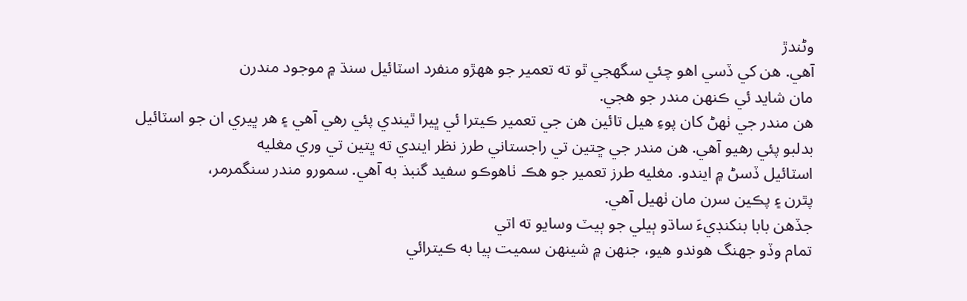وڻندڙ
آهي. هن کي ڏسي اهو چئي سگهجي ٿو ته تعمير جو ههڙو منفرد اسٽائيل سنڌ ۾ موجود مندرن
مان شايد ئي ڪنهن مندر جو هجي.
هن مندر جي ٺهڻ کان پوءِ هيل تائين هن جي تعمير ڪيترا ئي ڀيرا ٿيندي پئي رهي آهي ۽ هر ڀيري ان جو اسٽائيل
بدلبو پئي رهيو آهي. هن مندر جي ڇتين تي راجستاني طرز نظر ايندي ته ڀتين تي وري مغليه
اسٽائيل ڏسڻ ۾ ايندو. مغليه طرز تعمير جو هڪ ٺاهوڪو سفيد گنبذ به آهي. سمورو مندر سنگمرمر،
پٿرن ۽ پڪين سرن مان ٺهيل آهي.
جڏهن بابا بنکنڊيءَ ساڌو ٻيلي جو ٻيٽ وسايو ته اتي
تمام وڏو جهنگ هوندو هيو، جنهن ۾ شينهن سميت ٻيا به ڪيترائي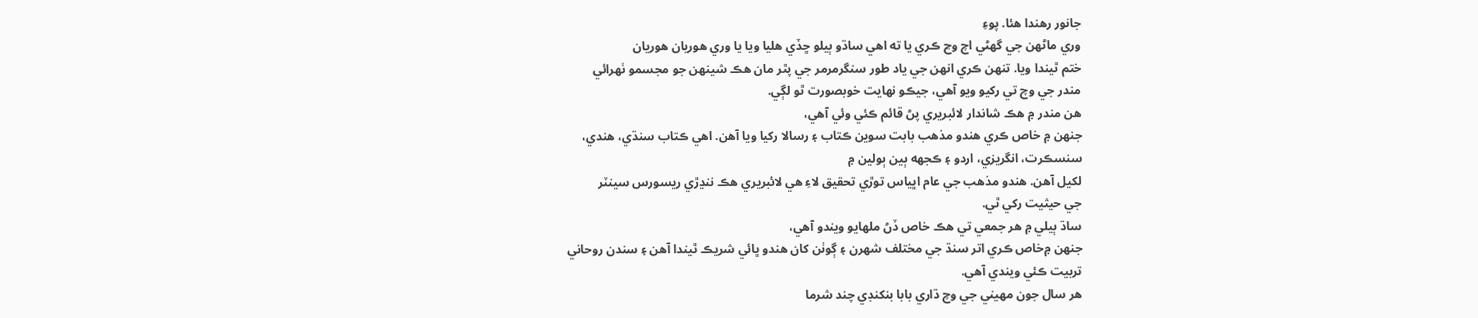جانور رهندا هئا. پوءِ
وري ماڻهن جي گهڻي اچ وڃ ڪري يا ته اهي ساڌو ٻيلو ڇڏي هليا ويا يا وري هوريان هوريان
ختم ٿيندا ويا. تنهن ڪري انهن جي ياد طور سنگرمرمر جي پٿر مان هڪ شينهن جو مجسمو ٺهرائي
مندر جي وچ تي رکيو ويو آهي، جيڪو نهايت خوبصورت ٿو لڳي.
هن مندر ۾ هڪ شاندار لائبريري پڻ قائم ڪئي وئي آهي،
جنهن ۾ خاص ڪري هندو مذهب بابت سوين ڪتاب ۽ رسالا رکيا ويا آهن. اهي ڪتاب سنڌي، هندي،
سنسڪرت، انگريزي، اردو ۽ ڪجهه ٻين ٻولين ۾
لکيل آهن. هندو مذهب جي عام اڀياس توڙي تحقيق لاءِ هي لائبريري هڪ ننڍڙي ريسورس سينٽر
جي حيثيت رکي ٿي.
ساڌ ٻيلي ۾ هر جمعي تي هڪ خاص ڏڻ ملهايو ويندو آهي،
جنهن ۾خاص ڪري اتر سنڌ جي مختلف شهرن ۽ ڳوٺن کان هندو ڀائي شريڪ ٿيندا آهن ۽ سندن روحاني
تربيت ڪئي ويندي آهي.
هر سال جون مهيني جي وچ ڌاري بابا بنکنڊي چند شرما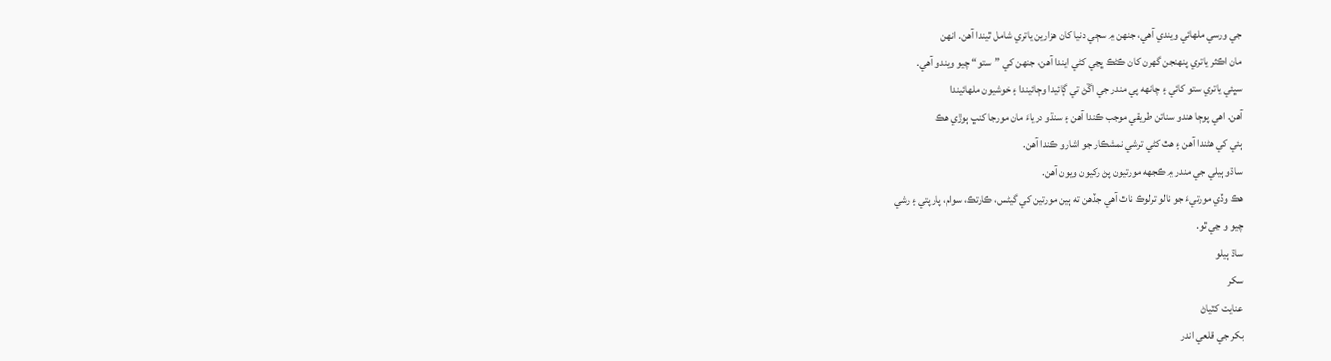جي ورسي ملهائي ويندي آهي، جنهن ۾ سڄي دنيا کان هزارين ياتري شامل ٿيندا آهن. انهن
مان اڪثر ياتري پنهنجن گهرن کان ڪڻڪ ڀڃي کڻي ايندا آهن، جنهن کي ”ستو“ چيو ويندو آهي.
سڀئي ياتري ستو کائي ۽ چانهه پي مندر جي اڱڻ تي ڳائيدا وڄائيندا ۽ خوشيون ملهائيندا
آهن. اهي پوڄا هندو سناتن طريقي موجب ڪندا آهن ۽ سنڌو درياءَ مان مورجا کنڀ ٻوڙي هڪ
ٻئي کي هڻندا آهن ۽ هٿ کڻي ترشي نمشڪار جو اشارو ڪندا آهن.
ساڌو ٻيلي جي مندر ۾ ڪجهه مورتيون پڻ رکيون ويون آهن.
هڪ وڏي مورتيءَ جو نالو ترلوڪ ناٿ آهي جڏهن ته ٻين مورتين کي گيڻس، ڪارتڪ، سوام، پارپتي ۽ رشي
چيو و ڃي ٿو.
ساڌ ٻيلو
سکر
عنايت کٽياڻ
بکر جي قلعي اندر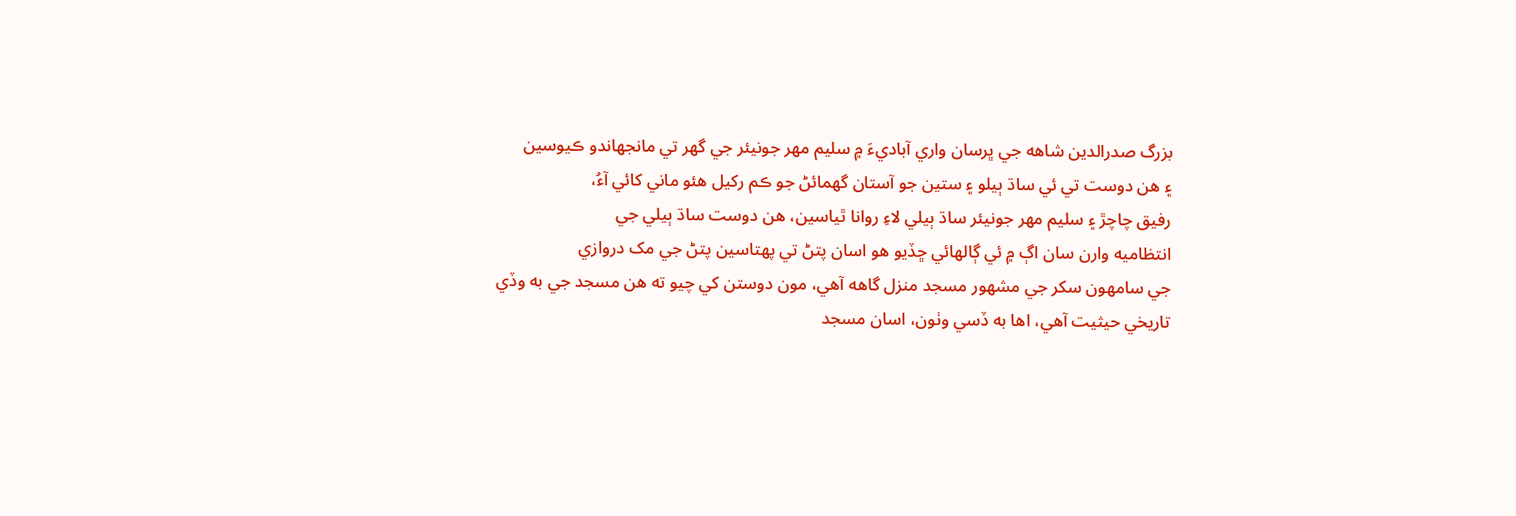بزرگ صدرالدين شاهه جي ڀرسان واري آباديءَ ۾ سليم مهر جونيئر جي گهر تي مانجهاندو ڪيوسين
۽ هن دوست تي ئي ساڌ ٻيلو ۽ ستين جو آستان گهمائڻ جو ڪم رکيل هئو ماني کائي آءُ،
رفيق چاچڙ ۽ سليم مهر جونيئر ساڌ ٻيلي لاءِ روانا ٿياسين، هن دوست ساڌ ٻيلي جي
انتظاميه وارن سان اڳ ۾ ئي ڳالهائي ڇڏيو هو اسان پتڻ تي پهتاسين پتڻ جي مک دروازي
جي سامهون سکر جي مشهور مسجد منزل گاهه آهي، مون دوستن کي چيو ته هن مسجد جي به وڏي
تاريخي حيثيت آهي، اها به ڏسي وٺون، اسان مسجد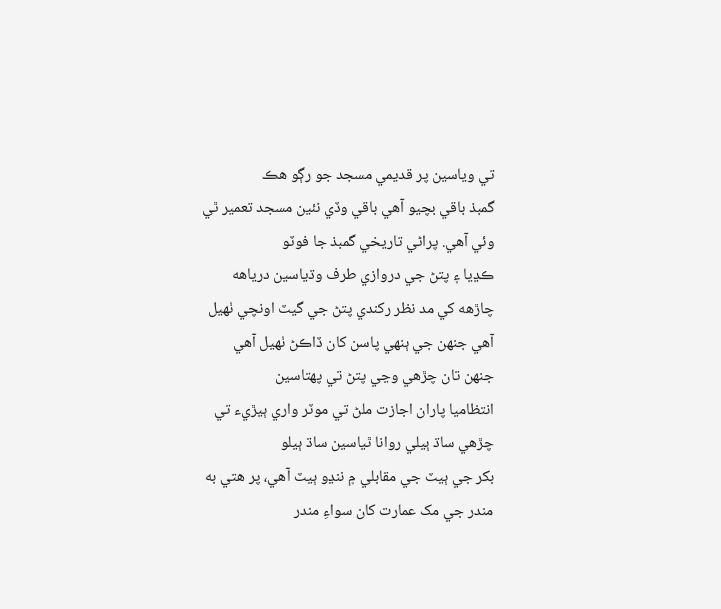تي وياسين پر قديمي مسجد جو رڳو هڪ
گمبذ باقي بچيو آھي باقي وڏي نئين مسجد تعمير ٿي وئي آھي. پراڻي تاريخي گمبذ جا فوٽو
ڪڍيا ۽ پتڻ جي دروازي طرف وڌياسين درياهه چاڙهه کي مد نظر رکندي پتڻ جي گيٽ اونچي ٺهيل
آهي جنهن جي ٻنهي پاسن کان ڏاڪڻ ٺهيل آهي جنهن تان چڙهي وڃي پتڻ تي پهتاسين
انتظاميا پاران اجازت ملڻ تي موٽر واري ٻيڙيء تي چڙھي ساڌ ٻيلي روانا ٿياسين ساڌ ٻيلو
بکر جي ٻيٽ جي مقابلي ۾ ننڍو ٻيٽ آهي، پر هتي به مندر جي مک عمارت کان سواءِ مندر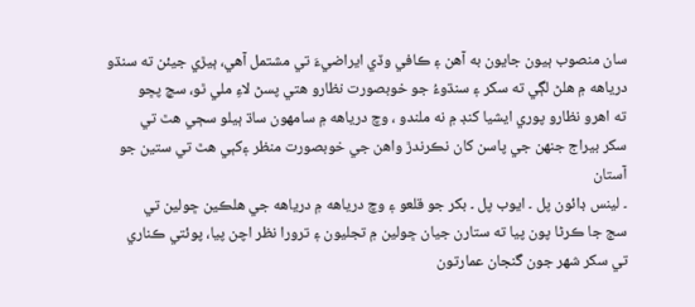سان منصوب ٻيون جايون به آهن ۽ ڪافي وڏي ايراضيءَ تي مشتمل آهي، ٻيڙي جيئن ته سنڌو
درياهه ۾ هلڻ لڳي ته سکر ۽ سنڌوءُ جو خوبصورت نظارو هتي پسڻ لاءِ ملي ٿو، سچ پڇو
ته اهرو نظارو پوري ايشيا کنڊ ۾ نه ملندو ، وچ درياهه ۾ سامهون ساڌ ٻيلو سڄي هٿ تي
سکر بيراج جنهن جي پاسن کان نڪرندڙ واهن جي خوبصورت منظر ۽کٻي هٿ تي ستين جو آستان
۔ لينس ڊائون پل ۔ ايوب پل ۔ بکر جو قلعو ۽ وچ درياهه ۾ درياهه جي هلڪين ڇولين تي
سج جا ڪرڻا پون پيا ته ستارن جيان ڇولين ۾ تجليون ۽ ترورا نظر اچن پيا، پوئتي ڪناري
تي سکر شهر جون گنجان عمارتون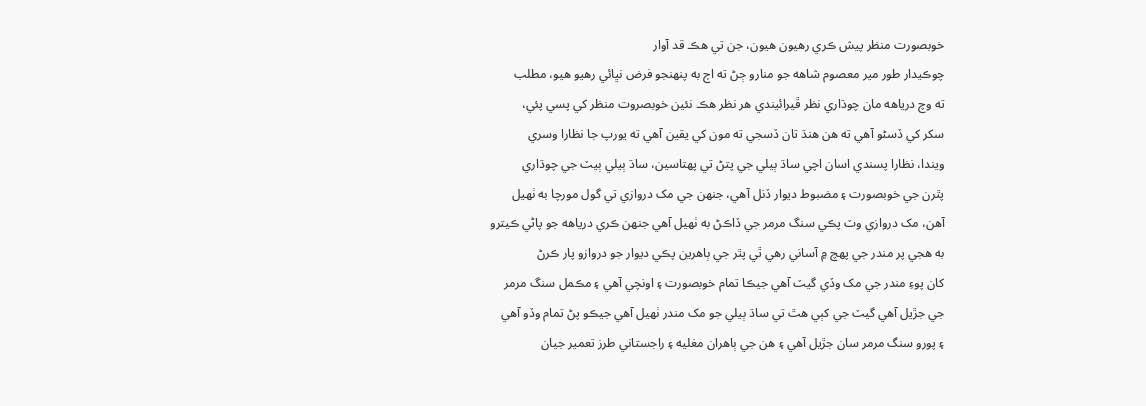خوبصورت منظر پيش ڪري رهيون هيون، جن تي هڪ قد آوار
چوڪيدار طور مير معصوم شاهه جو منارو ڄڻ ته اڄ به پنهنجو فرض نڀائي رهيو هيو، مطلب
ته وچ درياهه مان چوڌاري نظر ڦيرائيندي هر نظر هڪ نئين خوبصروت منظر کي پسي پئي،
سکر کي ڏسڻو آهي ته هن هنڌ تان ڏسجي ته مون کي يقين آهي ته يورپ جا نظارا وسري
ويندا، نظارا پسندي اسان اچي ساڌ ٻيلي جي پتڻ تي پهتاسين، ساڌ ٻيلي ٻيٽ جي چوڌاري
پٿرن جي خوبصورت ۽ مضبوط ديوار ڏنل آهي، جنهن جي مک دروازي تي گول مورچا به ٺهيل
آهن، مک دروازي وٽ پڪي سنگ مرمر جي ڏاڪڻ به ٺهيل آهي جنهن ڪري درياهه جو پاڻي ڪيترو
به هجي پر مندر جي پهچ ۾ آساني رهي ٿي پٿر جي ٻاهرين پڪي ديوار جو دروازو پار ڪرڻ
کان پوءِ مندر جي مک وڏي گيٽ آهي جيڪا تمام خوبصورت ۽ اونچي آهي ۽ مڪمل سنگ مرمر
جي جڙيل آهي گيٽ جي کٻي هٿ تي ساڌ ٻيلي جو مک مندر ٺهيل آهي جيڪو پڻ تمام وڏو آهي
۽ پورو سنگ مرمر سان جڙيل آهي ۽ هن جي ٻاهران مغليه ۽ راجستاني طرز تعمير جيان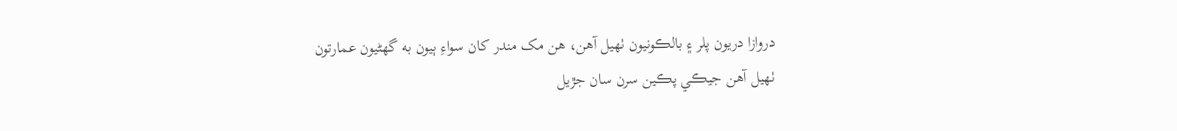دروازا دريون پلر ۽ بالڪونيون ٺهيل آهن، هن مک مندر کان سواءِ ٻيون به گهڻيون عمارتون
ٺهيل آهن جيڪي پڪين سرن سان جڙيل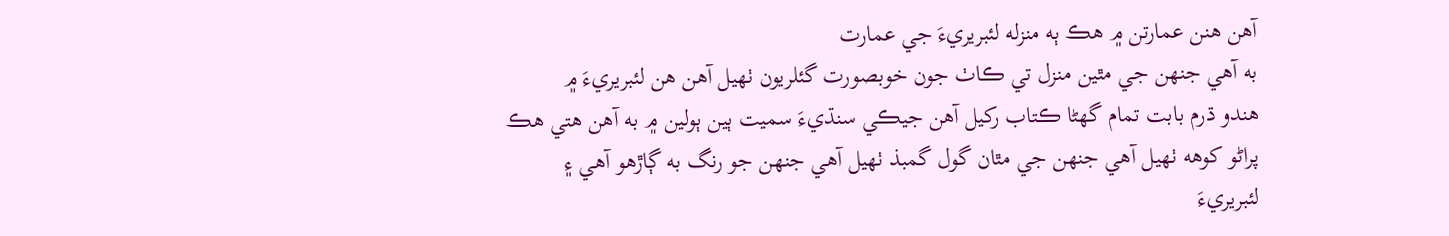آهن هنن عمارتن ۾ هڪ ٻه منزله لئبريريءَ جي عمارت
به آهي جنهن جي مٿين منزل تي ڪاٺ جون خوبصورت گئلريون ٺھيل آهن هن لئبريريءَ ۾
هندو ڌرم بابت تمام گهڻا ڪتاب رکيل آهن جيڪي سنڌيءَ سميت ٻين ٻولين ۾ به آهن هتي هڪ
پراڻو کوهه ٺهيل آهي جنهن جي مٿان گول گمبذ ٺهيل آهي جنهن جو رنگ به ڳاڙهو آهي ۽
لئبريريءَ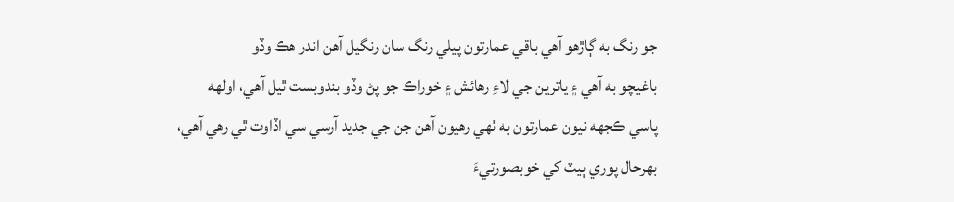جو رنگ به ڳاڙهو آهي باقي عمارتون پيلي رنگ سان رنگيل آهن اندر هڪ وڏو
باغيچو به آهي ۽ ياترين جي لاءِ رهائش ۽ خوراڪ جو پڻ وڏو بندوبست ٿيل آهي، اولهه
پاسي ڪجهه نيون عمارتون به ٺهي رهيون آهن جن جي جديد آرسي سي اڏاوت ٿي رهي آهي،
بهرحال پوري ٻيٽ کي خوبصورتيءَ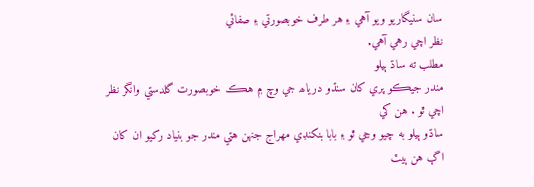سان سنيگاريو ويو آهي ۽ هر طرف خوبصورتي ۽ صفائي
نظر اچي رهي آهي.
مطلب ته ساڌ ٻيلو
مندر جيڪو پري کان سنڌو درياھ جي وچ ۾ هڪ خوبصورت گلدستي وانگر نظر اچي ٿو . هن کي
ساڌو ٻيلو به چيو وڃي ٿو ۽ بابا بنکنڊي مھراج جنهن هتي مندر جو بنياد رکيو ان کان
اڳ هن ٻيٽ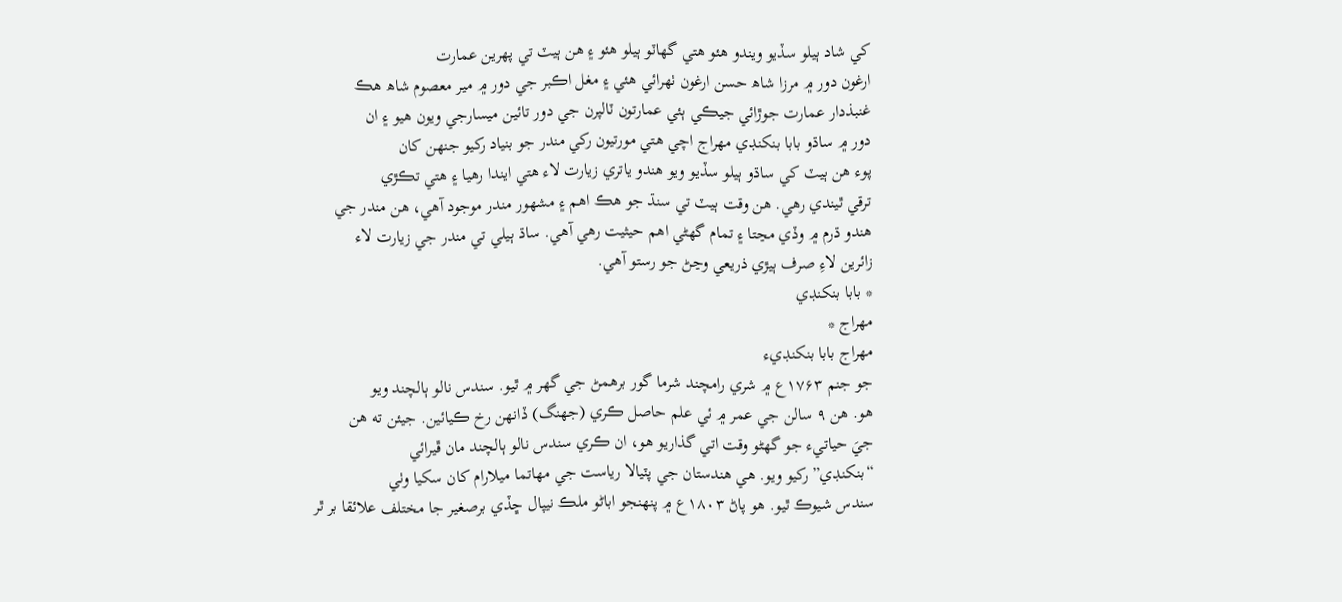کي شاد ٻيلو سڏيو ويندو هئو هتي گهاٽو ٻيلو هئو ۽ هن ٻيٽ تي پهرين عمارت
ارغون دور ۾ مرزا شاھ حسن ارغون ٺھرائي هئي ۽ مغل اڪبر جي دور ۾ مير معصوم شاھ ھڪ
غنبذدار عمارت جوڙائي جيڪي ٻئي عمارتون ٽالپرن جي دور تائين ميسارجي ويون هيو ۽ ان
دور ۾ ساڌو بابا بنکنڊي مھراج اچي هتي مورتيون رکي مندر جو بنياد رکيو جنهن کان
پوء ھن ٻيٽ کي ساڌو ٻيلو سڏيو ويو هندو ياتري زيارت لاء ھتي ايندا رهيا ۽ هتي تڪڙي
ترقي ٿيندي رهي. هن وقت ٻيٽ تي سنڌ جو هڪ اهم ۽ مشهور مندر موجود آهي، هن مندر جي
هندو ڌرم ۾ وڏي مڃتا ۽ تمام گهٹي اهم حيثيت رهي آهي. ساڌ ٻيلي تي مندر جي زيارت لاء
زائرين لاءِ صرف ٻيڙي ذريعي وڃڻ جو رستو آهي.
* بابا بنکنڊي
مھراج *
مهراج بابا بنکنڊيء
جو جنم ۱۷۶۳ع ۾ شري رامچند شرما گور برهمڻ جي گهر ۾ ٿيو. سندس نالو ٻالچند ويو
هو. هن ۹ سالن جي عمر ۾ ئي علم حاصل ڪري (جهنگ) ڏانهن رخ ڪيائين. جيئن ته هن
جيَ حياتيء جو گهٹو وقت اتي گذاريو هو، ان ڪري سندس نالو ٻالچند مان ڦيرائي
“بنکنڊي” رکيو ويو. هي هندستان جي پٽيالا رياست جي مهاتما ميلارام کان سکيا وٺي
سندس شيوڪ ٿيو. هو پاڻ ۱۸۰۳ع ۾ پنهنجو اباٹو ملڪ نيپال ڇڏي برصغير جا مختلف علائقا بر ٿر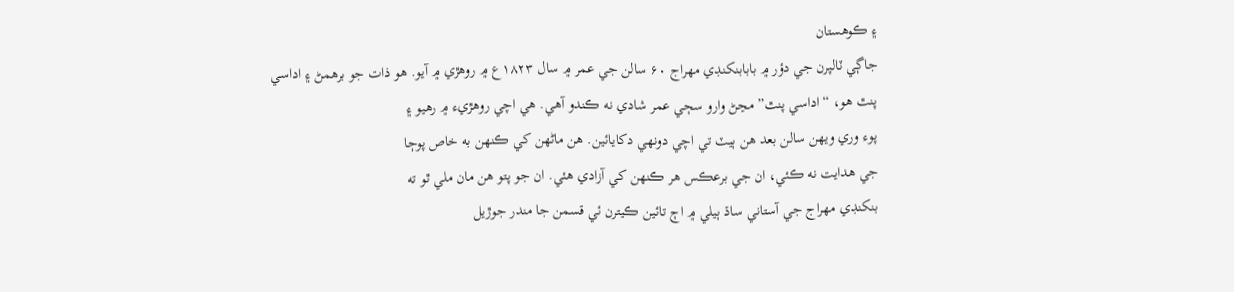۽ ڪوهستان
جاڳي ٽالپرن جي دؤر ۾ بابابنکنڊي مهراج ۶۰ سالن جي عمر ۾ سال ۱۸۲۳ع ۾ روهڙي ۾ آيو. هو ذات جو برهمڻ ۽ اداسي
پنٿ هو، “اداسي پنٿ” مڃڻ وارو سڄي عمر شادي نه ڪندو آهي. هي اچي روهڙيء ۾ رهيو ۽
پوء وري ويهن سالن بعد هن ٻيٽ تي اچي دونھي دکايائين. هن ماڻهن کي ڪنهن به خاص پوڄا
جي هدايت نه ڪئي، ان جي برعڪس هر ڪنهن کي آزادي هئي. ان جو پتو هن مان ملي ٿو ته
بنکنڊي مهراج جي آستاني ساڌ ٻيلي ۾ اڄ تائين ڪيترن ئي قسمن جا مندر جوڙيل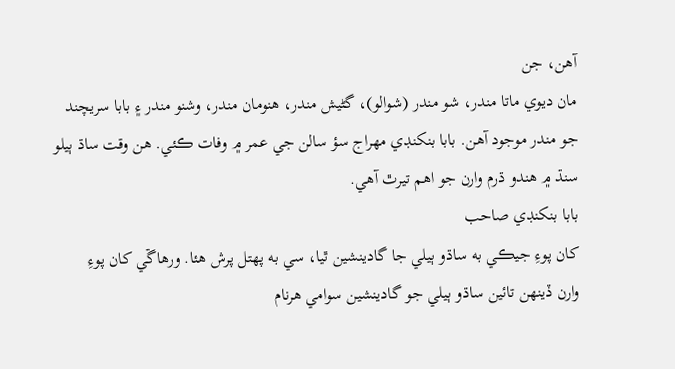آهن، جن
مان ديوي ماتا مندر، شو مندر (شوالو)، گڻيش مندر، هنومان مندر، وشنو مندر ۽ بابا سريچند
جو مندر موجود آهن. بابا بنکنڊي مهراج سؤ سالن جي عمر ۾ وفات ڪئي. هن وقت ساڌ ٻيلو
سنڌ ۾ هندو ڌرم وارن جو اهم تيرٿ آهي.
بابا بنکنڊي صاحب
کان پوءِ جيڪي به ساڌو ٻيلي جا گادينشين ٿيا، سي به پهتل پرش هئا. ورهاڱي کان پوءِ
وارن ڏينهن تائين ساڌو ٻيلي جو گادينشين سوامي هرنام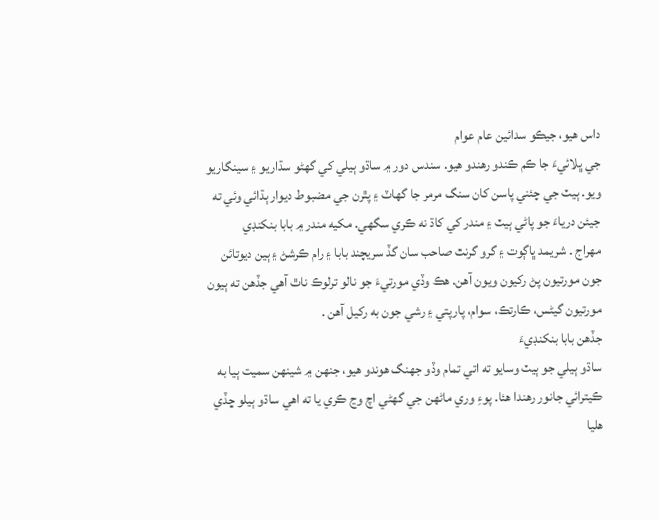داس هيو، جيڪو سدائين عام عوام
جي ڀلائيءَ جا ڪم ڪندو رهندو هيو. سندس دور ۾ ساڌو ٻيلي کي گهڻو سڌاريو ۽ سينگاريو
ويو. ٻيٽ جي چئني پاسن کان سنگ مرمر جا گهاٽ ۽ پٿرن جي مضبوط ديوار ٻڌائي وئي ته
جيئن درياءَ جو پاڻي ٻيٽ ۽ مندر کي کاڌ نه ڪري سگهي. مکيه مندر ۾ بابا بنکنڊي
مھراج ۔ شريمد ڀاڳوت ۽ گرو گرنٿ صاحب سان گڏ سريچند بابا ۽ رام ڪرشڻ ۽ ٻين ديوتائن
جون مورتيون پڻ رکيون ويون آهن. هڪ وڏي مورتيءَ جو نالو ترلوڪ ناٿ آهي جڏهن ته ٻيون
مورتيون گيڻس، ڪارتڪ، سوام، پارپتي ۽ رشي جون به رکيل آھن .
جڏهن بابا بنکنڊيءَ
ساڌو ٻيلي جو ٻيٽ وسايو ته اتي تمام وڏو جهنگ هوندو هيو، جنهن ۾ شينهن سميت ٻيا به
ڪيترائي جانور رهندا هئا. پوءِ وري ماڻهن جي گهڻي اچ وڃ ڪري يا ته اهي ساڌو ٻيلو ڇڏي
هليا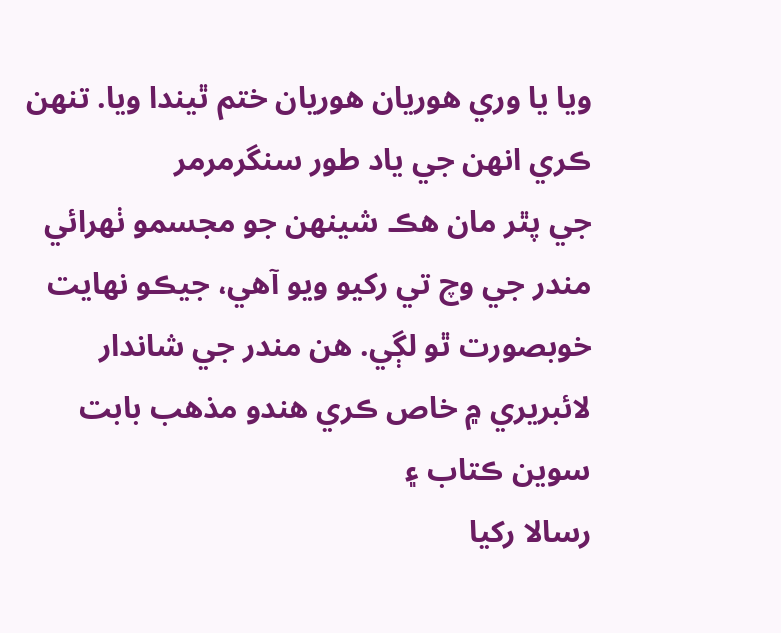ويا يا وري هوريان هوريان ختم ٿيندا ويا. تنهن ڪري انهن جي ياد طور سنگرمرمر
جي پٿر مان هڪ شينهن جو مجسمو ٺهرائي مندر جي وچ تي رکيو ويو آهي، جيڪو نهايت
خوبصورت ٿو لڳي. هن مندر جي شاندار لائبريري ۾ خاص ڪري هندو مذهب بابت سوين ڪتاب ۽
رسالا رکيا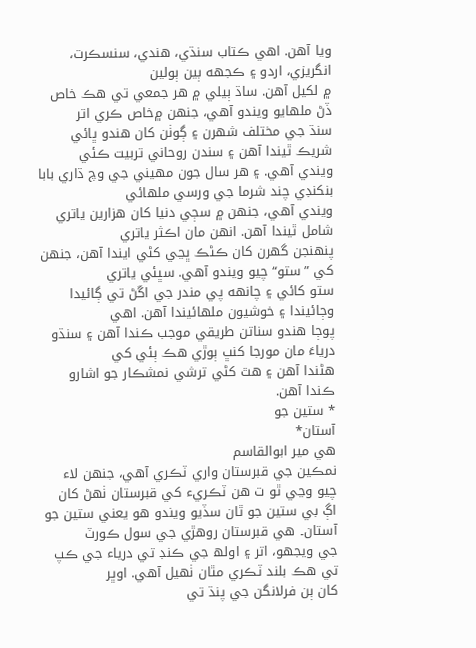ويا آهن. اهي ڪتاب سنڌي، هندي، سنسڪرت، انگريزي، اردو ۽ ڪجهه ٻين ٻولين
۾ لکيل آهن. ساڌ ٻيلي ۾ هر جمعي تي هڪ خاص ڏڻ ملهايو ويندو آهي، جنهن ۾خاص ڪري اتر
سنڌ جي مختلف شهرن ۽ ڳوٺن کان هندو ڀائي شريڪ ٿيندا آهن ۽ سندن روحاني تربيت ڪئي
ويندي آهي. ۽ هر سال جون مهيني جي وچ ڌاري بابا بنکنڊي چند شرما جي ورسي ملهائي
ويندي آهي، جنهن ۾ سڄي دنيا کان هزارين ياتري شامل ٿيندا آهن. انهن مان اڪثر ياتري
پنهنجن گهرن کان ڪڻڪ ڀڃي کڻي ايندا آهن، جنهن کي ”ستو“ چيو ويندو آهي. سڀئي ياتري
ستو کائي ۽ چانهه پي مندر جي اڱڻ تي ڳائيدا وڄائيندا ۽ خوشيون ملهائيندا آهن. اهي
پوڄا هندو سناتن طريقي موجب ڪندا آهن ۽ سنڌو درياءَ مان مورجا کنڀ ٻوڙي هڪ ٻئي کي
هڻندا آهن ۽ هٿ کڻي ترشي نمشڪار جو اشارو ڪندا آهن.
* ستين جو
آستان*
هي مير ابوالقاسم
نمڪين جي قبرستان واري ٽڪري آھي، جنھن لاء چيو وڃي ٿو ت هن ٽڪريء کي قبرستان ٺھڻ کان
اڳ بي ستين جو ٿان سڏيو ويندو ھو يعني ستين جو آستان۔ هي قبرستان روھڙي جي سول ڪورٽ
جي ويجھو، اتر ۽ اولھ جي ڪنڊ تي درياء جي ڪپ تي ھڪ بلند ٽڪري مٿان ٺھيل آھي. اوڀر
کان ٻن فرلانگن جي پنڌ تي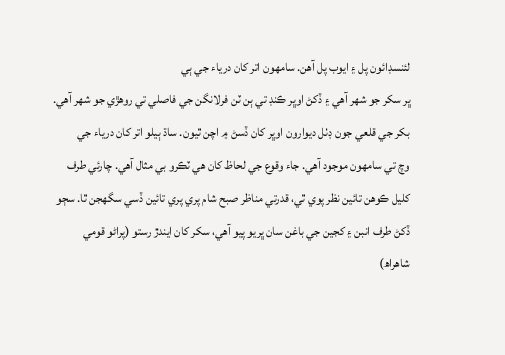لئنسڊائون پل ۽ ايوب پل آھن. سامھون اتر کان درياء جي ٻي
ڀر سکر جو شھر آھي ۽ ڏکڻ اوڀر ڪنڊ تي ٻن ٽن فرلانگن جي فاصلي تي روھڙي جو شھر آھي.
بکر جي قلعي جون ڊٺل ديوارون اوڀر کان ڏسڻ ۾ اچن ٿيون. ساڌ ٻيلو اتر کان درياء جي
وچ تي سامھون موجود آھي. جاء وقوع جي لحاظ کان ھي ٽڪرو بي مثال آھي. چارئي طرف
کليل ڪوھن تائين نظر پوي ٿي، قدرتي مناظر صبح شام پري پري تائين ڏسي سگھجن ٿا. سڄو
ڏکڻ طرف انبن ۽ کجين جي باغن سان ڀريو پيو آھي، سکر کان ايندڙ رستو (پراڻو قومي
شاھراھ)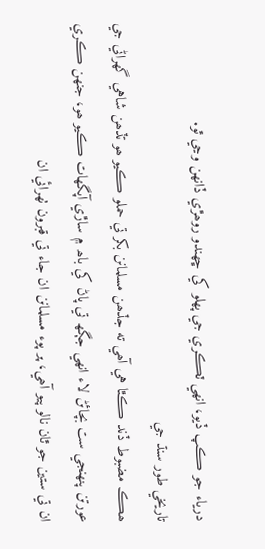درياء جو ڪپ ڏيو، انھي ٽڪري جي پھلو کي ڇھندو روھڙي ڏانھن وڃي ٿو.
تاريخي طور سنڌ جي
ھڪ مضبوط ڏند ڪٿا هي آھي ته جڏھن مسلمانن بکر تي حملو ڪيو ھو تڏھن شاهي گهراڻي جي
عورتن پنھنجي ست بچائڻ لاء انھي جڳھ تي پاڻ کي باھ ۾ ساڙي آپگھات ڪيو ھو، جنھن ڪري
ان تي ستين جو ٿان نالو پيو آھي، پر پوء مسلمانن ان جاء تي قبرون ٺھرائي ان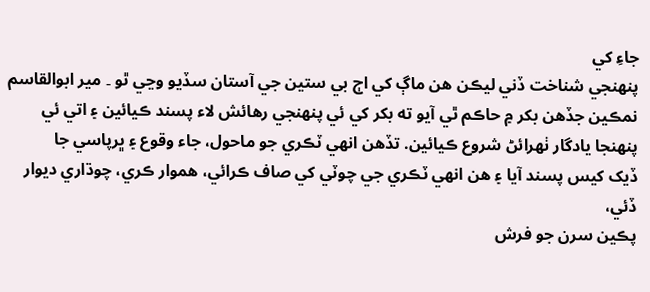جاءِ کي
پنهنجي شناخت ڏني ليڪن هن ماڳ کي اڄ بي ستين جي آستان سڏيو وڃي ٿو ۔ مير ابوالقاسم
نمڪين جڏھن بکر ۾ حاڪم ٿي آيو ته بکر کي ئي پنھنجي رھائش لاء پسند ڪيائين ۽ اتي ئي
پنھنجا يادگار ٺھرائڻ شروع ڪيائين. تڏھن انھي ٽڪري جو ماحول، جاء وقوع ۽ ڀرپاسي جا
ڏيک کيس پسند آيا ۽ ھن انھي ٽڪري جي چوٽي کي صاف ڪرائي، ھموار ڪري، چوڌاري ديوار ڏئي،
پڪين سرن جو فرش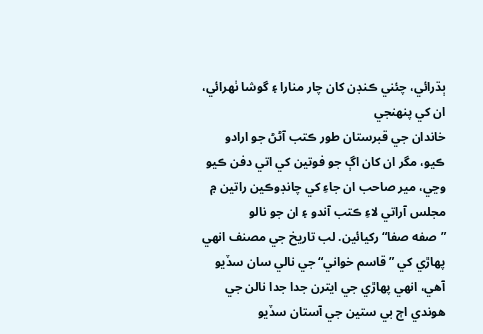ٻڌرائي، چئني ڪنڊن کان چار منارا ۽ گوشا ٺھرائي، ان کي پنھنجي
خاندان جي قبرستان طور ڪتب آڻڻ جو ارادو ڪيو، مگر ان کان اڳ جو فوتين کي اتي دفن ڪيو
وڃي، مير صاحب ان جاءِ کي چانڊوڪين راتين ۾ مجلس آراتي لاءِ ڪتب آندو ۽ ان جو نالو
”صفه صفا“ رکيائين. لب تاريخ جي مصنف انھي پھاڙي کي ”قاسم خواني“ جي نالي سان سڏيو
آھي، انھي پھاڙي جي ايترن جدا جدا نالن جي ھوندي اڄ بي ستين جي آستان سڏيو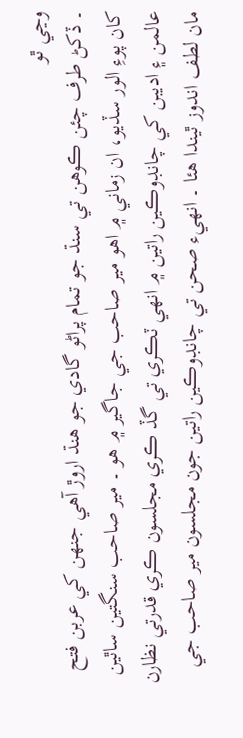وڃي ٿو
۔ ڏکڻ طرف چئن ڪوھن تي سنڌ جو تمام پراڻو گادي جو ھنڌ اروڙ آھي جنھن کي عربن فتح
کان پوءِ الور سڏيو، ان زماني ۾ اھو مير صاحب جي جاگير ۾ ھو ۔ مير صاحب سنگتين ساٿين
عالمن ۽ اديبن کي چانڊوڪين راتين ۾ انھي ٽڪري تي گڏ ڪري مجلسون ڪري قدرتي نظارن
مان لطف اندوز ٿيندا هئا ۔ انھيء صحن تي چانڊوڪين راتين جون مجلسون مير صاحب جي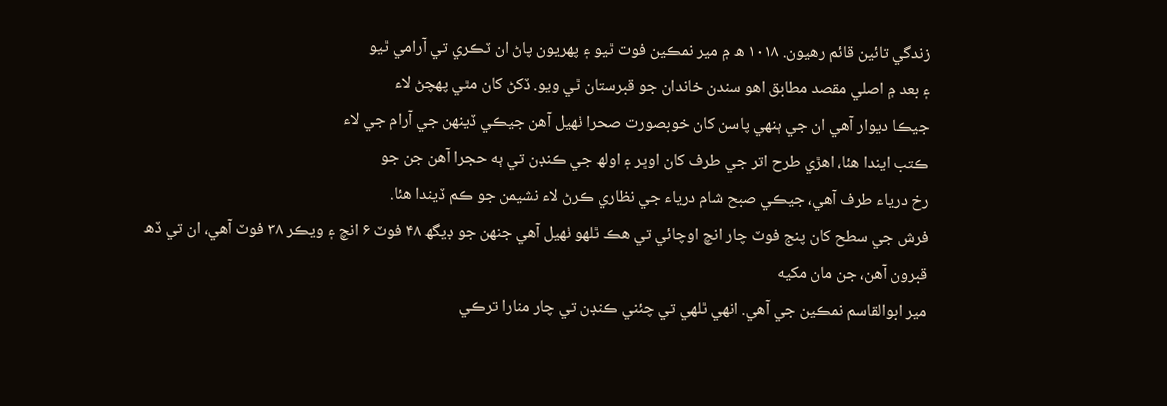زندگي تائين قائم رھيون. ۱۰۱۸ ھ ۾ مير نمڪين فوت ٿيو ۽ پھريون پاڻ ان ٽڪري تي آرامي ٿيو
۽ بعد ۾ اصلي مقصد مطابق اھو سندن خاندان جو قبرستان ٿي ويو. ڏکڻ کان مٿي پھچڻ لاء
جيڪا ديوار آھي ان جي ٻنھي پاسن کان خوبصورت صحرا ٺھيل آھن جيڪي ڏينھن جي آرام جي لاء
ڪتب ايندا ھئا، اھڙي طرح اتر جي طرف کان اوڀر ۽ اولھ جي ڪنڊن تي ٻه حجرا آھن جن جو
رخ درياء طرف آھي، جيڪي صبح شام درياء جي نظاري ڪرڻ لاء نشيمن جو ڪم ڏيندا ھئا.
فرش جي سطح کان پنج فوٽ چار انچ اوچائي تي ھڪ ٿلھو ٺھيل آھي جنھن جو ڊيگھ ۴۸ فوٽ ۶ انچ ۽ ويڪر ۳۸ فوٽ آھي، ان تي ڏھ قبرون آھن، جن مان مکيه
مير ابوالقاسم نمڪين جي آھي. انھي ٿلھي تي چئني ڪنڊن تي چار منارا ترڪي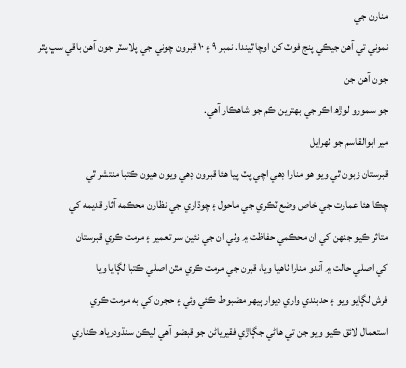منارن جي
نموني تي آھن جيڪي پنج فوٽ کن اوچا ٿيندا. نمبر ۹ ۽ ۱۰ قبرون چوني جي پلاسٽر جون آھن باقي سڀ پٿر جون آھن جن
جو سمورو لوڙھ اڪر جي بھترين ڪم جو شاھڪار آھي.
مير ابوالقاسم جو ٺهرايل
قبرستان زبون ٿي ويو ھو منارا ڊھي اچي پٽ پيا ھئا قبرون ڊھي ويون ھيون ڪتبا منتشر ٿي
چڪا ھئا عمارت جي خاص وضع ٽڪري جي ماحول ۽ چوڌاري جي نظارن محڪمه آثار قديمه کي
متاثر ڪيو جنھن کي ان محڪمي حفاظت ۾ وٺي ان جي نئين سر تعمير ۽ مرمت ڪري قبرستان
کي اصلي حالت ۾ آندو منارا ٺاھيا ويا، قبرن جي مرمت ڪري مٿن اصلي ڪتبا لڳايا ويا
فرش لڳايو ويو ۽ حدبندي واري ديوار ٻيھر مضبوط ڪئي وئي ۽ حجرن کي به مرمت ڪري
استعمال لائق ڪيو ويو جن تي هاڻي جڳاڙي فقيرياڻن جو قبضو آھي ليڪن سنڌودرياھ ڪناري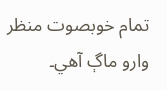تمام خوبصوت منظر وارو ماڳ آهي۔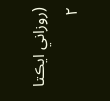(روزاني ايڪتا ۲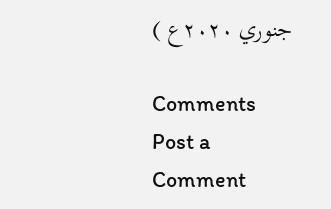جنوري ۲۰۲۰ع )

Comments
Post a Comment